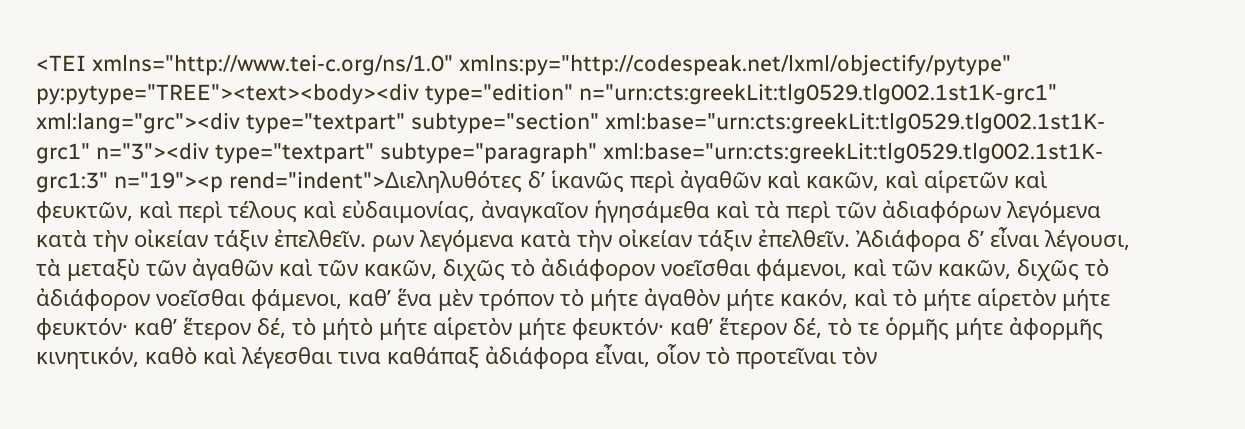<TEI xmlns="http://www.tei-c.org/ns/1.0" xmlns:py="http://codespeak.net/lxml/objectify/pytype" py:pytype="TREE"><text><body><div type="edition" n="urn:cts:greekLit:tlg0529.tlg002.1st1K-grc1" xml:lang="grc"><div type="textpart" subtype="section" xml:base="urn:cts:greekLit:tlg0529.tlg002.1st1K-grc1" n="3"><div type="textpart" subtype="paragraph" xml:base="urn:cts:greekLit:tlg0529.tlg002.1st1K-grc1:3" n="19"><p rend="indent">Διεληλυθότες δ’ ἱκανῶς περὶ ἀγαθῶν καὶ κακῶν, καὶ αἱρετῶν καὶ φευκτῶν, καὶ περὶ τέλους καὶ εὐδαιμονίας, ἀναγκαῖον ἡγησάμεθα καὶ τὰ περὶ τῶν ἀδιαφόρων λεγόμενα κατὰ τὴν οἰκείαν τάξιν ἐπελθεῖν. ρων λεγόμενα κατὰ τὴν οἰκείαν τάξιν ἐπελθεῖν. Ἀδιάφορα δ’ εἶναι λέγουσι, τὰ μεταξὺ τῶν ἀγαθῶν καὶ τῶν κακῶν, διχῶς τὸ ἀδιάφορον νοεῖσθαι φάμενοι, καὶ τῶν κακῶν, διχῶς τὸ ἀδιάφορον νοεῖσθαι φάμενοι, καθ’ ἕνα μὲν τρόπον τὸ μήτε ἀγαθὸν μήτε κακόν, καὶ τὸ μήτε αἱρετὸν μήτε φευκτόν· καθ’ ἕτερον δέ, τὸ μήτὸ μήτε αἱρετὸν μήτε φευκτόν· καθ’ ἕτερον δέ, τὸ τε ὁρμῆς μήτε ἀφορμῆς κινητικόν, καθὸ καὶ λέγεσθαι τινα καθάπαξ ἀδιάφορα εἶναι, οἷον τὸ προτεῖναι τὸν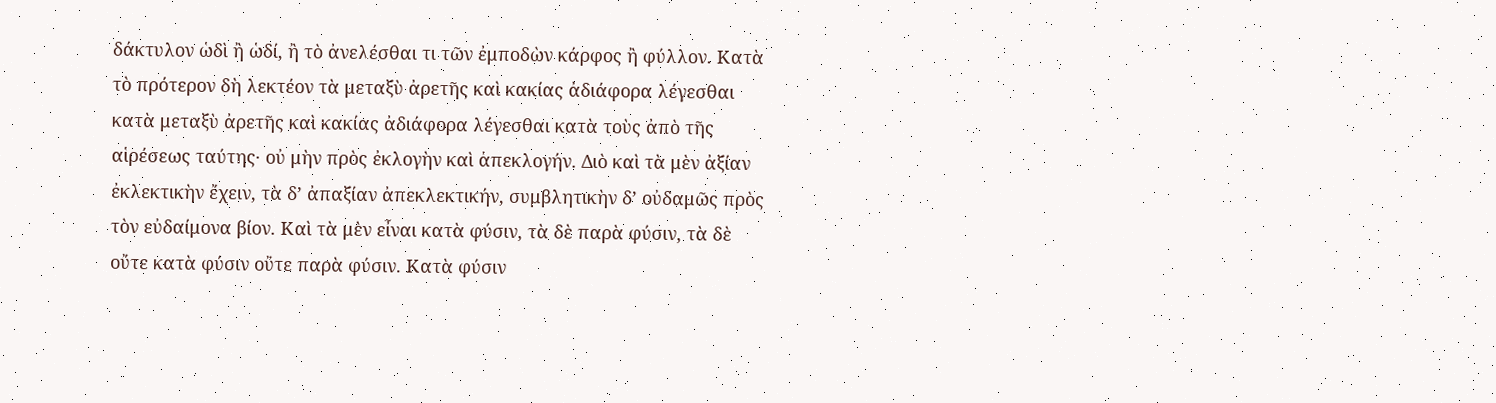δάκτυλον ὡδὶ ἢ ὡδί, ἢ τὸ ἀνελέσθαι τι τῶν ἐμποδὼν κάρφος ἢ φύλλον. Κατὰ τὸ πρότερον δὴ λεκτέον τὰ μεταξὺ ἀρετῆς καὶ κακίας ἀδιάφορα λέγεσθαι κατὰ μεταξὺ ἀρετῆς καὶ κακίας ἀδιάφορα λέγεσθαι κατὰ τοὺς ἀπὸ τῆς αἱρέσεως ταύτης· οὐ μὴν πρὸς ἐκλογὴν καὶ ἀπεκλογήν. Διὸ καὶ τὰ μὲν ἀξίαν ἐκλεκτικὴν ἔχειν, τὰ δ’ ἀπαξίαν ἀπεκλεκτικήν, συμβλητικὴν δ’ οὐδαμῶς πρὸς τὸν εὐδαίμονα βίον. Καὶ τὰ μὲν εἶναι κατὰ φύσιν, τὰ δὲ παρὰ φύσιν, τὰ δὲ οὔτε κατὰ φύσιν οὔτε παρὰ φύσιν. Κατὰ φύσιν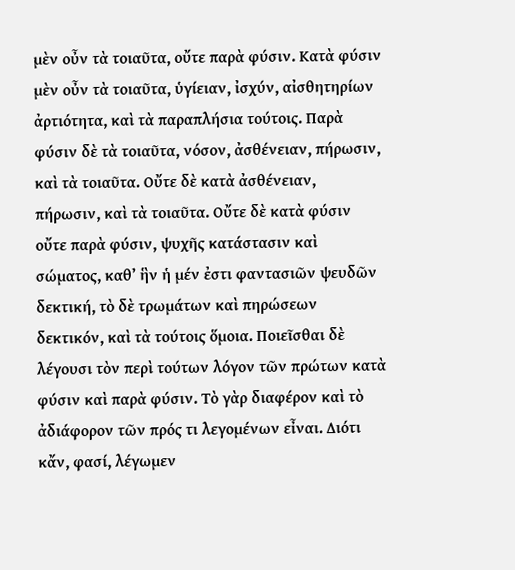μὲν οὖν τὰ τοιαῦτα, οὔτε παρὰ φύσιν. Κατὰ φύσιν μὲν οὖν τὰ τοιαῦτα, ὑγίειαν, ἰσχύν, αἰσθητηρίων ἀρτιότητα, καὶ τὰ παραπλήσια τούτοις. Παρὰ φύσιν δὲ τὰ τοιαῦτα, νόσον, ἀσθένειαν, πήρωσιν, καὶ τὰ τοιαῦτα. Οὔτε δὲ κατὰ ἀσθένειαν, πήρωσιν, καὶ τὰ τοιαῦτα. Οὔτε δὲ κατὰ φύσιν οὔτε παρὰ φύσιν, ψυχῆς κατάστασιν καὶ σώματος, καθ’ ἣν ἡ μέν ἐστι φαντασιῶν ψευδῶν δεκτική, τὸ δὲ τρωμάτων καὶ πηρώσεων δεκτικόν, καὶ τὰ τούτοις ὅμοια. Ποιεῖσθαι δὲ λέγουσι τὸν περὶ τούτων λόγον τῶν πρώτων κατὰ φύσιν καὶ παρὰ φύσιν. Τὸ γὰρ διαφέρον καὶ τὸ ἀδιάφορον τῶν πρός τι λεγομένων εἶναι. Διότι κἄν, φασί, λέγωμεν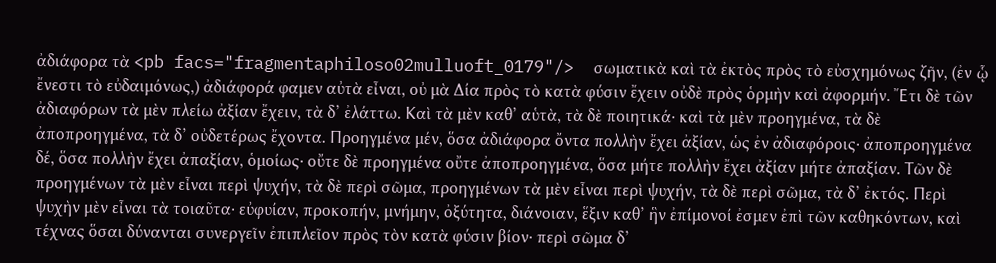ἀδιάφορα τὰ <pb facs="fragmentaphiloso02mulluoft_0179"/>  σωματικὰ καὶ τὰ ἐκτὸς πρὸς τὸ εὐσχημόνως ζῆν, (ἐν ᾧ ἔνεστι τὸ εὐδαιμόνως,) ἀδιάφορά φαμεν αὐτὰ εἶναι, οὐ μὰ Δία πρὸς τὸ κατὰ φύσιν ἔχειν οὐδὲ πρὸς ὁρμὴν καὶ ἀφορμήν. Ἔτι δὲ τῶν ἀδιαφόρων τὰ μὲν πλείω ἀξίαν ἔχειν, τὰ δ’ ἐλάττω. Καὶ τὰ μὲν καθ’ αὑτὰ, τὰ δὲ ποιητικά· καὶ τὰ μὲν προηγμένα, τὰ δὲ ἀποπροηγμένα, τὰ δ’ οὐδετέρως ἔχοντα. Προηγμένα μέν, ὅσα ἀδιάφορα ὄντα πολλὴν ἔχει ἀξίαν, ὡς ἐν ἀδιαφόροις· ἀποπροηγμένα δέ, ὅσα πολλὴν ἔχει ἀπαξίαν, ὁμοίως· οὔτε δὲ προηγμένα οὔτε ἀποπροηγμένα, ὅσα μήτε πολλὴν ἔχει ἀξίαν μήτε ἀπαξίαν. Τῶν δὲ προηγμένων τὰ μὲν εἶναι περὶ ψυχήν, τὰ δὲ περὶ σῶμα, προηγμένων τὰ μὲν εἶναι περὶ ψυχήν, τὰ δὲ περὶ σῶμα, τὰ δ’ ἐκτός. Περὶ ψυχὴν μὲν εἶναι τὰ τοιαῦτα· εὐφυίαν, προκοπήν, μνήμην, ὀξύτητα, διάνοιαν, ἕξιν καθ’ ἣν ἐπίμονοί ἐσμεν ἐπὶ τῶν καθηκόντων, καὶ τέχνας ὅσαι δύνανται συνεργεῖν ἐπιπλεῖον πρὸς τὸν κατὰ φύσιν βίον· περὶ σῶμα δ’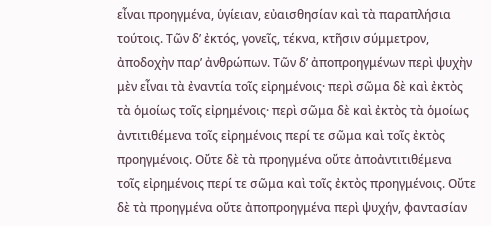εἶναι προηγμένα, ὑγίειαν, εὐαισθησίαν καὶ τὰ παραπλήσια τούτοις. Τῶν δ’ ἐκτός, γονεῖς, τέκνα, κτῆσιν σύμμετρον, ἀποδοχὴν παρ’ ἀνθρώπων. Τῶν δ’ ἀποπροηγμένων περὶ ψυχὴν μὲν εἶναι τὰ ἐναντία τοῖς εἰρημένοις· περὶ σῶμα δὲ καὶ ἐκτὸς τὰ ὁμοίως τοῖς εἰρημένοις· περὶ σῶμα δὲ καὶ ἐκτὸς τὰ ὁμοίως ἀντιτιθέμενα τοῖς εἰρημένοις περί τε σῶμα καὶ τοῖς ἐκτὸς προηγμένοις. Οὔτε δὲ τὰ προηγμένα οὔτε ἀποἀντιτιθέμενα τοῖς εἰρημένοις περί τε σῶμα καὶ τοῖς ἐκτὸς προηγμένοις. Οὔτε δὲ τὰ προηγμένα οὔτε ἀποπροηγμένα περὶ ψυχήν, φαντασίαν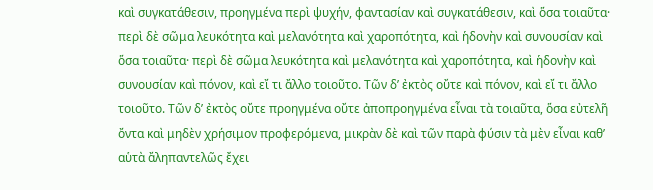καὶ συγκατάθεσιν, προηγμένα περὶ ψυχήν, φαντασίαν καὶ συγκατάθεσιν, καὶ ὅσα τοιαῦτα· περὶ δὲ σῶμα λευκότητα καὶ μελανότητα καὶ χαροπότητα, καὶ ἡδονὴν καὶ συνουσίαν καὶ ὅσα τοιαῦτα· περὶ δὲ σῶμα λευκότητα καὶ μελανότητα καὶ χαροπότητα, καὶ ἡδονὴν καὶ συνουσίαν καὶ πόνον, καὶ εἴ τι ἄλλο τοιοῦτο. Τῶν δ’ ἐκτὸς οὔτε καὶ πόνον, καὶ εἴ τι ἄλλο τοιοῦτο. Τῶν δ’ ἐκτὸς οὔτε προηγμένα οὔτε ἀποπροηγμένα εἶναι τὰ τοιαῦτα, ὅσα εὐτελῆ ὄντα καὶ μηδὲν χρήσιμον προφερόμενα, μικρὰν δὲ καὶ τῶν παρὰ φύσιν τὰ μὲν εἶναι καθ’ αὑτὰ ἄληπαντελῶς ἔχει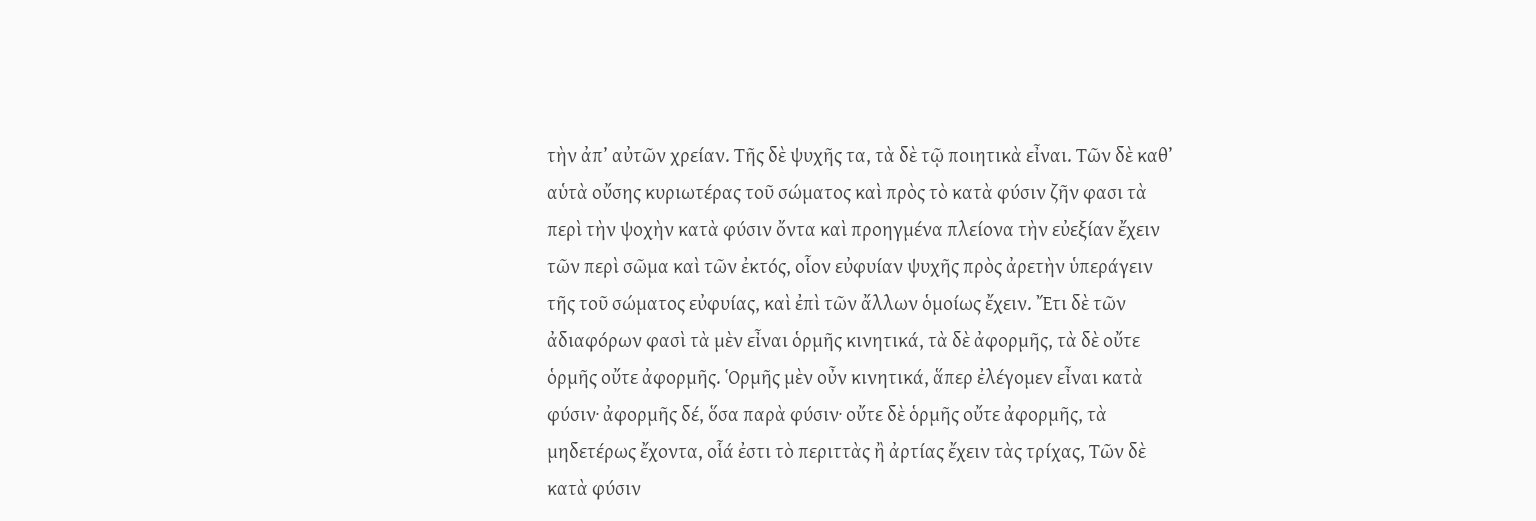τὴν ἀπ’ αὐτῶν χρείαν. Τῆς δὲ ψυχῆς τα, τὰ δὲ τῷ ποιητικὰ εἶναι. Τῶν δὲ καθ’ αὑτὰ οὔσης κυριωτέρας τοῦ σώματος καὶ πρὸς τὸ κατὰ φύσιν ζῆν φασι τὰ περὶ τὴν ψοχὴν κατὰ φύσιν ὄντα καὶ προηγμένα πλείονα τὴν εὐεξίαν ἔχειν τῶν περὶ σῶμα καὶ τῶν ἐκτός, οἷον εὐφυίαν ψυχῆς πρὸς ἀρετὴν ὑπεράγειν τῆς τοῦ σώματος εὐφυίας, καὶ ἐπὶ τῶν ἄλλων ὁμοίως ἔχειν. Ἔτι δὲ τῶν ἀδιαφόρων φασὶ τὰ μὲν εἶναι ὁρμῆς κινητικά, τὰ δὲ ἀφορμῆς, τὰ δὲ οὔτε ὁρμῆς οὔτε ἀφορμῆς. Ὁρμῆς μὲν οὖν κινητικά, ἅπερ ἐλέγομεν εἶναι κατὰ φύσιν· ἀφορμῆς δέ, ὅσα παρὰ φύσιν· οὔτε δὲ ὁρμῆς οὔτε ἀφορμῆς, τὰ μηδετέρως ἔχοντα, οἷά ἐστι τὸ περιττὰς ἢ ἀρτίας ἔχειν τὰς τρίχας, Τῶν δὲ κατὰ φύσιν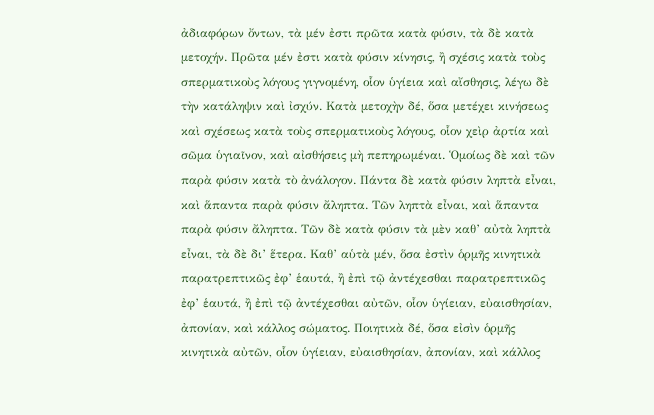ἀδιαφόρων ὄντων, τὰ μέν ἐστι πρῶτα κατὰ φύσιν, τὰ δὲ κατὰ μετοχήν. Πρῶτα μέν ἐστι κατὰ φύσιν κίνησις, ἢ σχέσις κατὰ τοὺς σπερματικοὺς λόγους γιγνομένη, οἷον ὑγίεια καὶ αἴσθησις, λέγω δὲ τὴν κατάληψιν καὶ ἰσχύν. Κατὰ μετοχὴν δέ, ὅσα μετέχει κινήσεως καὶ σχέσεως κατὰ τοὺς σπερματικοὺς λόγους, οἷον χεὶρ ἀρτία καὶ σῶμα ὑγιαῖνον, καὶ αἰσθήσεις μὴ πεπηρωμέναι. Ὁμοίως δὲ καὶ τῶν παρὰ φύσιν κατὰ τὸ ἀνάλογον. Πάντα δὲ κατὰ φύσιν ληπτὰ εἶναι, καὶ ἅπαντα παρὰ φύσιν ἄληπτα. Τῶν ληπτὰ εἶναι, καὶ ἅπαντα παρὰ φύσιν ἄληπτα. Τῶν δὲ κατὰ φύσιν τὰ μὲν καθ’ αὐτὰ ληπτὰ εἶναι, τὰ δὲ δι’ ἕτερα. Καθ’ αὑτὰ μέν, ὅσα ἐστὶν ὁρμῆς κινητικὰ παρατρεπτικῶς ἐφ’ ἑαυτά, ἢ ἐπὶ τῷ ἀντέχεσθαι παρατρεπτικῶς ἐφ’ ἑαυτά, ἢ ἐπὶ τῷ ἀντέχεσθαι αὐτῶν, οἷον ὑγίειαν, εὐαισθησίαν, ἀπονίαν, καὶ κάλλος σώματος. Ποιητικὰ δέ, ὅσα εἰσὶν ὁρμῆς κινητικὰ αὐτῶν, οἷον ὑγίειαν, εὐαισθησίαν, ἀπονίαν, καὶ κάλλος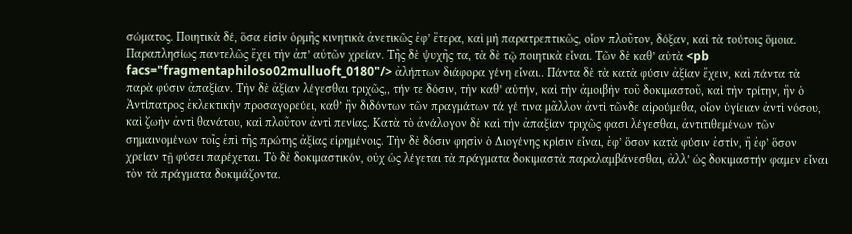σώματος. Ποιητικὰ δέ, ὅσα εἰσὶν ὁρμῆς κινητικὰ ἀνετικῶς ἐφ’ ἕτερα, καὶ μὴ παρατρεπτικῶς, οἷον πλοῦτον, δόξαν, καὶ τὰ τούτοις ὅμοια. Παραπλησίως παντελῶς ἔχει τὴν ἀπ’ αὐτῶν χρείαν. Τῆς δὲ ψυχῆς τα, τὰ δὲ τῷ ποιητικὰ εἶναι. Τῶν δὲ καθ’ αὑτὰ <pb facs="fragmentaphiloso02mulluoft_0180"/> ἀλήπτων διάφορα γένη εἶναι.. Πάντα δὲ τὰ κατὰ φύσιν ἀξίαν ἔχειν, καὶ πάντα τὰ παρὰ φύσιν ἀπαξίαν. Τὴν δὲ ἀξίαν λέγεσθαι τριχῶς,, τήν τε δόσιν, τὴν καθ’ αὑτήν, καὶ τὴν ἀμοιβὴν τοῦ δοκιμαστοῦ, καὶ τὴν τρίτην, ἣν ὁ Ἀντίπατρος ἐκλεκτικὴν προσαγορεύει, καθ’ ἣν διδόντων τῶν πραγμάτων τά γέ τινα μᾶλλον ἀντὶ τῶνδε αἱρούμεθα, οἷον ὑγίειαν ἀντὶ νόσου, καὶ ζωὴν ἀντὶ θανάτου, καὶ πλοῦτον ἀντὶ πενίας. Κατὰ τὸ ἀνάλογον δὲ καὶ τὴν ἀπαξίαν τριχῶς φασι λέγεσθαι, ἀντιτιθεμένων τῶν σημαινομένων τοῖς ἐπὶ τῆς πρώτης ἀξίας εἰρημένοις. Τὴν δὲ δόσιν φησὶν ὁ Διογένης κρίσιν εἶναι, ἐφ’ ὅσον κατὰ φύσιν ἐστίν, ἢ ἐφ’ ὅσον χρείαν τῇ φύσει παρέχεται. Τὸ δὲ δοκιμαστικόν, οὐχ ὡς λέγεται τὰ πράγματα δοκιμαστὰ παραλαμβάνεσθαι, ἀλλ’ ὡς δοκιμαστήν φαμεν εἶναι τὸν τὰ πράγματα δοκιμάζοντα.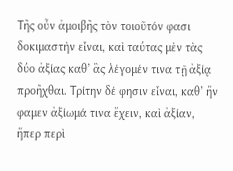Τῆς οὖν ἀμοιβῆς τὸν τοιοῦτόν φασι δοκιμαστὴν εἶναι, καὶ ταύτας μὲν τὰς δύο ἀξίας καθ’ ἃς λέγομέν τινα τῇ ἀξίᾳ προῆχθαι. Τρίτην δέ φησιν εἶναι, καθ’ ἥν φαμεν ἀξίωμά τινα ἔχειν, καὶ ἀξίαν, ἥπερ περὶ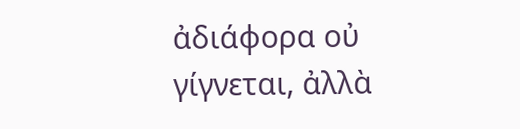ἀδιάφορα οὐ γίγνεται, ἀλλὰ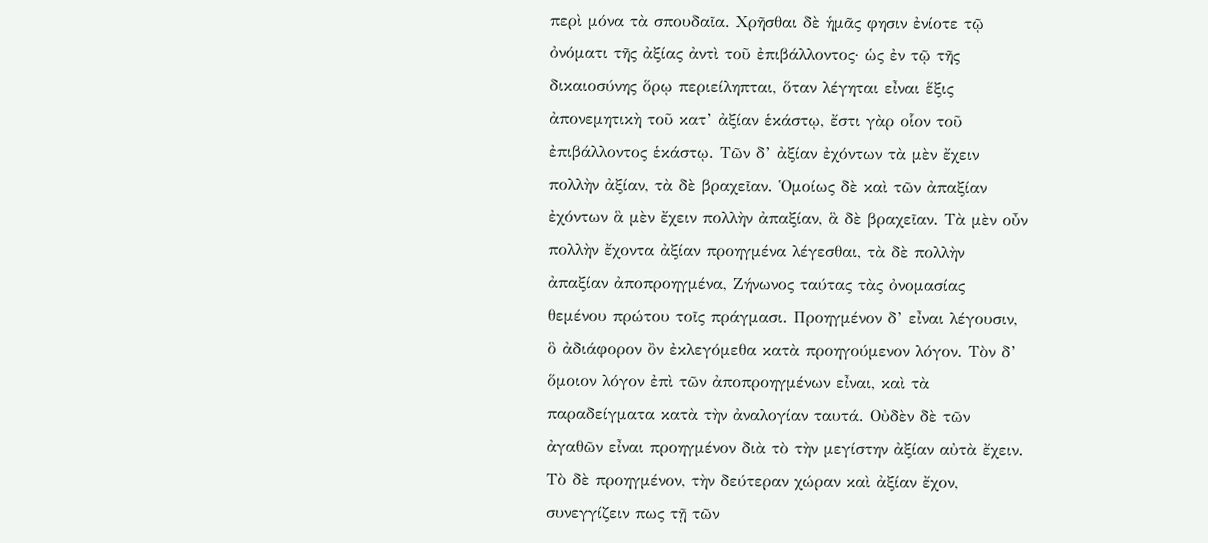περὶ μόνα τὰ σπουδαῖα. Χρῆσθαι δὲ ἡμᾶς φησιν ἐνίοτε τῷ ὀνόματι τῆς ἀξίας ἀντὶ τοῦ ἐπιβάλλοντος· ὡς ἐν τῷ τῆς δικαιοσύνης ὅρῳ περιείληπται, ὅταν λέγηται εἶναι ἕξις ἀπονεμητικὴ τοῦ κατ’ ἀξίαν ἑκάστῳ, ἔστι γὰρ οἷον τοῦ ἐπιβάλλοντος ἑκάστῳ. Τῶν δ’ ἀξίαν ἐχόντων τὰ μὲν ἔχειν πολλὴν ἀξίαν, τὰ δὲ βραχεῖαν. Ὁμοίως δὲ καὶ τῶν ἀπαξίαν ἐχόντων ἃ μὲν ἔχειν πολλὴν ἀπαξίαν, ἃ δὲ βραχεῖαν. Τὰ μὲν οὖν πολλὴν ἔχοντα ἀξίαν προηγμένα λέγεσθαι, τὰ δὲ πολλὴν ἀπαξίαν ἀποπροηγμένα, Ζήνωνος ταύτας τὰς ὀνομασίας θεμένου πρώτου τοῖς πράγμασι. Προηγμένον δ’ εἶναι λέγουσιν, ὃ ἀδιάφορον ὂν ἐκλεγόμεθα κατὰ προηγούμενον λόγον. Τὸν δ’ ὅμοιον λόγον ἐπὶ τῶν ἀποπροηγμένων εἶναι, καὶ τὰ παραδείγματα κατὰ τὴν ἀναλογίαν ταυτά. Οὐδὲν δὲ τῶν ἀγαθῶν εἶναι προηγμένον διὰ τὸ τὴν μεγίστην ἀξίαν αὐτὰ ἔχειν. Τὸ δὲ προηγμένον, τὴν δεύτεραν χώραν καὶ ἀξίαν ἔχον, συνεγγίζειν πως τῇ τῶν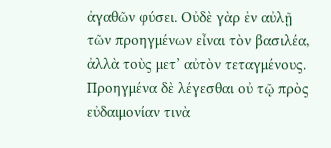ἀγαθῶν φύσει. Οὐδὲ γὰρ ἐν αὐλῇ τῶν προηγμένων εἶναι τὸν βασιλέα, ἀλλὰ τοὺς μετ’ αὐτὸν τεταγμένους. Προηγμένα δὲ λέγεσθαι οὐ τῷ πρὸς εὐδαιμονίαν τινὰ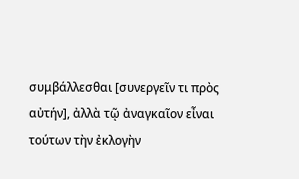συμβάλλεσθαι [συνεργεῖν τι πρὸς αὐτήν], ἀλλὰ τῷ ἀναγκαῖον εἶναι τούτων τὴν ἐκλογὴν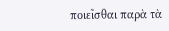ποιεῖσθαι παρὰ τὰ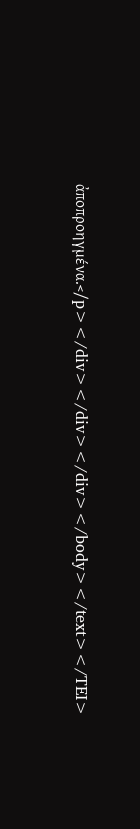ἀποπροηγμένα.</p></div></div></div></body></text></TEI>